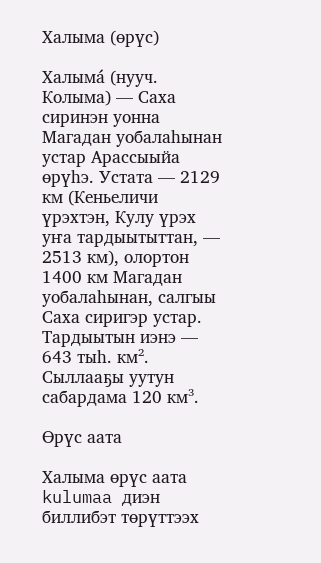Халыма (өрүс)

Халыма́ (нууч. Колыма) — Саха сиринэн уонна Магадан уобалаһынан устар Арассыыйа өрүһэ. Устата — 2129 км (Кеньеличи үрэхтэн, Кулу үрэх уҥа тардыытыттан, — 2513 км), олортон 1400 км Магадан уобалаһынан, салгыы Саха сиригэр устар. Тардыытын иэнэ — 643 тыһ. км². Сыллааҕы уутун сабардама 120 км³.

Өрүс аата

Халыма өрүс аата kulumaa диэн биллибэт төрүттээх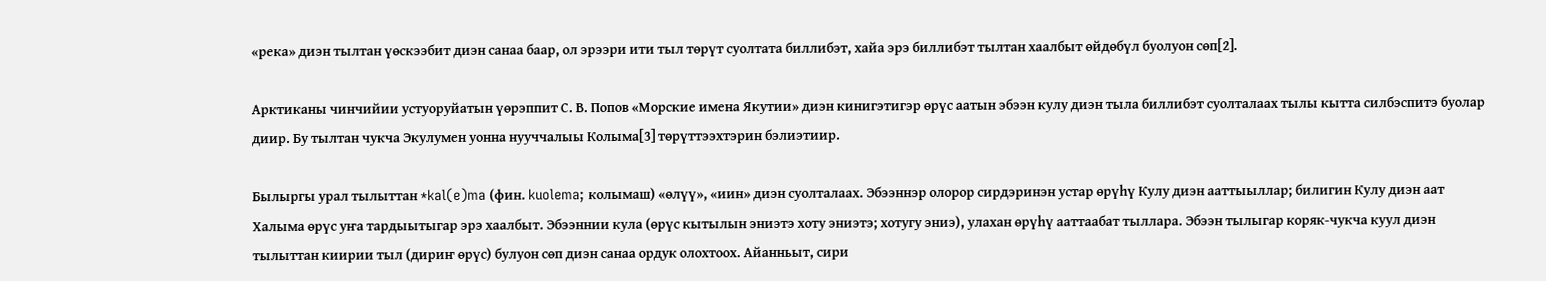«река» диэн тылтан үөскээбит диэн санаа баар, ол эрээри ити тыл төрүт суолтата биллибэт, хайа эрэ биллибэт тылтан хаалбыт өйдөбүл буолуон сөп[2].

Арктиканы чинчийии устуоруйатын үөрэппит С. В. Попов «Морские имена Якутии» диэн кинигэтигэр өрүс аатын эбээн кулу диэн тыла биллибэт суолталаах тылы кытта силбэспитэ буолар диир. Бу тылтан чукча Экулумен уонна нууччалыы Колыма[3] төрүттээхтэрин бэлиэтиир.

Былыргы урал тылыттан *kal(e)ma (фин. kuolema; колымаш) «өлүү», «иин» диэн суолталаах. Эбээннэр олорор сирдэринэн устар өрүһү Кулу диэн ааттыыллар; билигин Кулу диэн аат Халыма өрүс уҥа тардыытыгар эрэ хаалбыт. Эбээннии кула (өрүс кытылын эниэтэ хоту эниэтэ; хотугу эниэ), улахан өрүһү ааттаабат тыллара. Эбээн тылыгар коряк-чукча куул диэн тылыттан киирии тыл (дириҥ өрүс) булуон сөп диэн санаа ордук олохтоох. Айанньыт, сири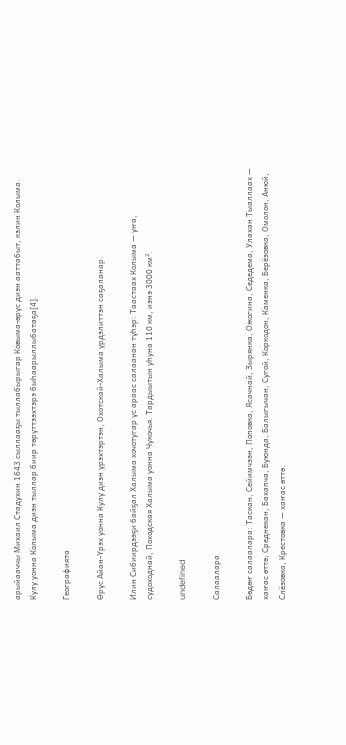арыйааччы Михаил Стадухин 1643 сыллааҕы тыллабырыгар Ковыма-өрүс диэн ааттабыт, кэлин Колыма. Кулу уонна Колыма диэн тыллар биир төрүттээхтэрэ быһаарыллыбатаҕа[4].

Географията

Өрүс Айан-Үрэх уонна Кулу диэн үрэхтэртэн, Охотскай-Халыма үрдэлиттэн саҕаланар.

Илин Сибиирдээҕи байҕал Халыма хочотугар үс араас салаанан түһэр: Таастаах Колыма — уҥа, судоходнай, Походская Халыма уонна Чукочья. Тардыытын уһуна 110 км, иэнэ 3000 км².

undefined

Салаалара

Бөдөҥ салаалара: Таскан, Сейимчээн, Поповка, Ясачнай, Зырянка, Ожогина, Седедема, Улахан Тыаллаах — хаҥас өттө; Среднекан, Бахапча, Буюнда, Балыгычан, Сугой, Коркодон, Каменка, Берёзовка, Омолон, Анюй, Слёзовка, Крестовка — хаҥас өттө.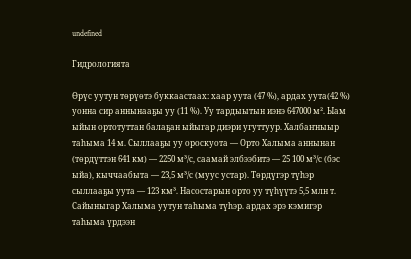undefined

Гидрологията

Өрүс уутун төрүөтэ буккаастаах: хаар уута (47 %), ардах уута(42 %) уонна сир аннынааҕы уу (11 %). Уу тардыытын иэнэ 647000 м². Ыам ыйын ортотуттан балаҕан ыйыгар диэри угуттуур. Халбаҥныыр таһыма 14 м. Сыллааҕы уу ороскуота — Орто Халыма аннынан (төрдүттэн 641 км) — 2250 м³/с, саамай элбээбитэ — 25 100 м³/с (бэс ыйа), кыччаабыта — 23,5 м³/с (муус устар). Төрдүгэр түһэр сыллааҕы уута — 123 км³. Насостарын орто уу түһүүтэ 5,5 млн т. Сайыныгар Халыма уутун таһыма түһэр. ардах эрэ кэмигэр таһыма үрдээн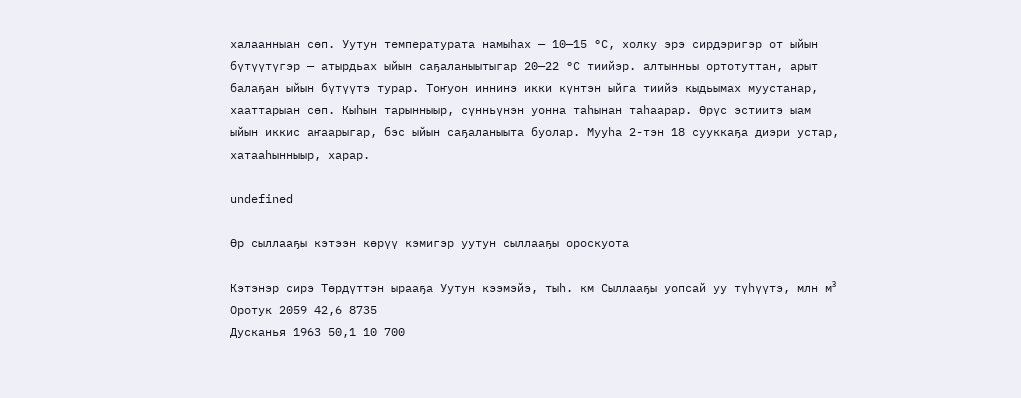халаанныан сөп. Уутун температурата намыһах — 10—15 °C, холку эрэ сирдэригэр от ыйын бүтүүтүгэр — атырдьах ыйын саҕаланыытыгар 20—22 °C тиийэр. алтынньы ортотуттан, арыт балаҕан ыйын бүтүүтэ турар. Тоҥуон иннинэ икки күнтэн ыйга тиийэ кыдьымах муустанар, хааттарыан сөп. Кыһын тарынныыр, сүнньүнэн уонна таһынан таһаарар. Өрүс эстиитэ ыам ыйын иккис аҥаарыгар, бэс ыйын саҕаланыыта буолар. Мууһа 2-тэн 18 сууккаҕа диэри устар, хатааһынныыр, харар.

undefined

Өр сыллааҕы кэтээн көрүү кэмигэр уутун сыллааҕы ороскуота

Кэтэнэр сирэ Төрдүттэн ырааҕа Уутун кээмэйэ, тыһ. км Сыллааҕы уопсай уу түһүүтэ, млн м³
Оротук 2059 42,6 8735
Дусканья 1963 50,1 10 700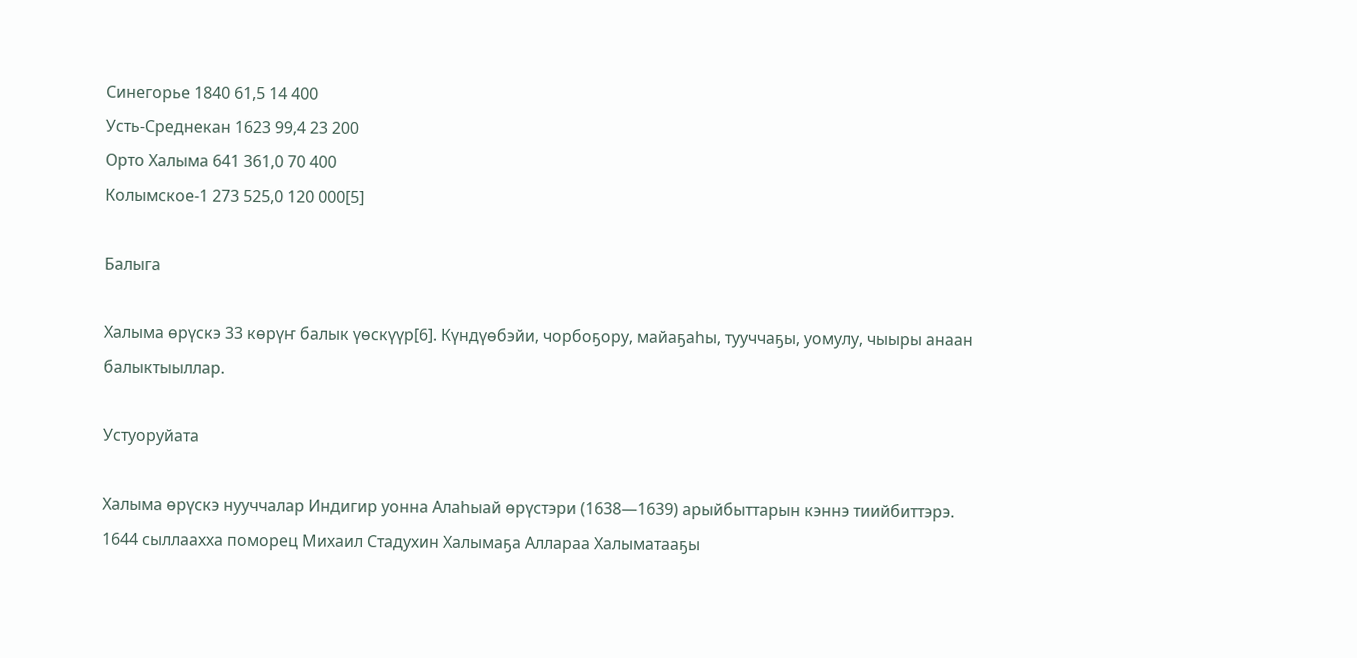Синегорье 1840 61,5 14 400
Усть-Среднекан 1623 99,4 23 200
Орто Халыма 641 361,0 70 400
Колымское-1 273 525,0 120 000[5]

Балыга

Халыма өрүскэ 33 көрүҥ балык үөскүүр[6]. Күндүөбэйи, чорбоҕору, майаҕаһы, тууччаҕы, уомулу, чыыры анаан балыктыыллар.

Устуоруйата

Халыма өрүскэ нууччалар Индигир уонна Алаһыай өрүстэри (1638—1639) арыйбыттарын кэннэ тиийбиттэрэ. 1644 сыллаахха поморец Михаил Стадухин Халымаҕа Аллараа Халыматааҕы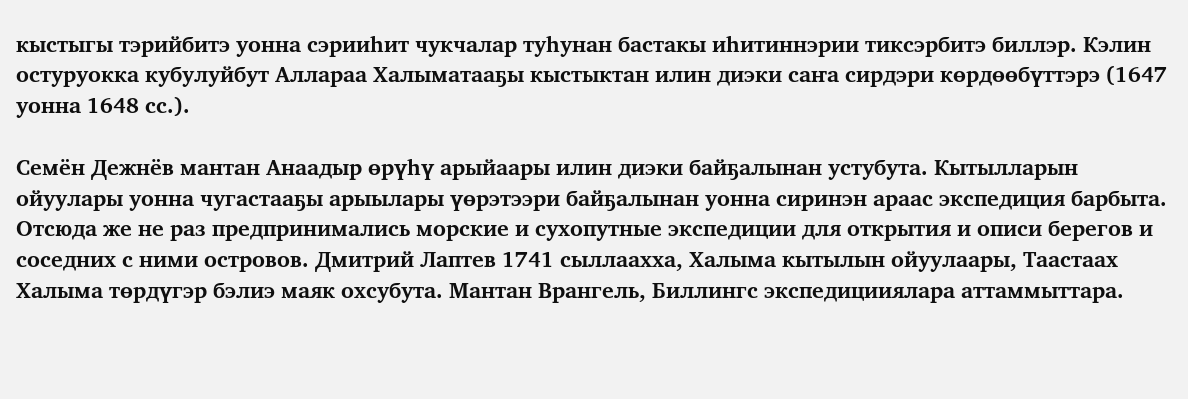кыстыгы тэрийбитэ уонна сэрииһит чукчалар туһунан бастакы иһитиннэрии тиксэрбитэ биллэр. Кэлин остуруокка кубулуйбут Аллараа Халыматааҕы кыстыктан илин диэки саҥа сирдэри көрдөөбүттэрэ (1647 уонна 1648 сс.).

Семён Дежнёв мантан Анаадыр өрүһү арыйаары илин диэки байҕалынан устубута. Кытылларын ойуулары уонна чугастааҕы арыылары үөрэтээри байҕалынан уонна сиринэн араас экспедиция барбыта. Отсюда же не раз предпринимались морские и сухопутные экспедиции для открытия и описи берегов и соседних с ними островов. Дмитрий Лаптев 1741 сыллаахха, Халыма кытылын ойуулаары, Таастаах Халыма төрдүгэр бэлиэ маяк охсубута. Мантан Врангель, Биллингс экспедицииялара аттаммыттара.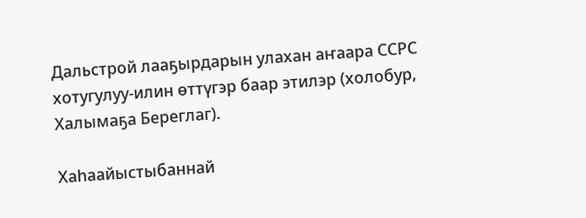Дальстрой лааҕырдарын улахан аҥаара ССРС хотугулуу-илин өттүгэр баар этилэр (холобур, Халымаҕа Береглаг).

Хаһаайыстыбаннай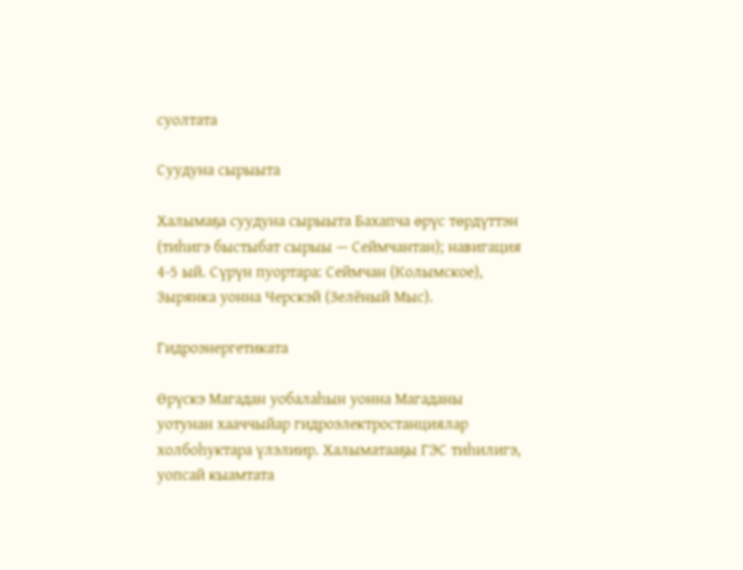суолтата

Суудуна сырыыта

Халымаҕа суудуна сырыыта Бахапча өрүс төрдүттэн (тиһигэ быстыбат сырыы — Сеймчантан); навигация 4-5 ый. Сүрүн пуортара: Сеймчан (Колымское), Зырянка уонна Черскэй (Зелёный Мыс).

Гидроэнергетиката

Өрүскэ Магадан уобалаһын уонна Магаданы уотунан хааччыйар гидроэлектростанциялар холбоһуктара үлэлиир. Халыматааҕы ГЭС тиһилигэ, уопсай кыамтата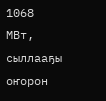1068 МВт, сыллааҕы оҥорон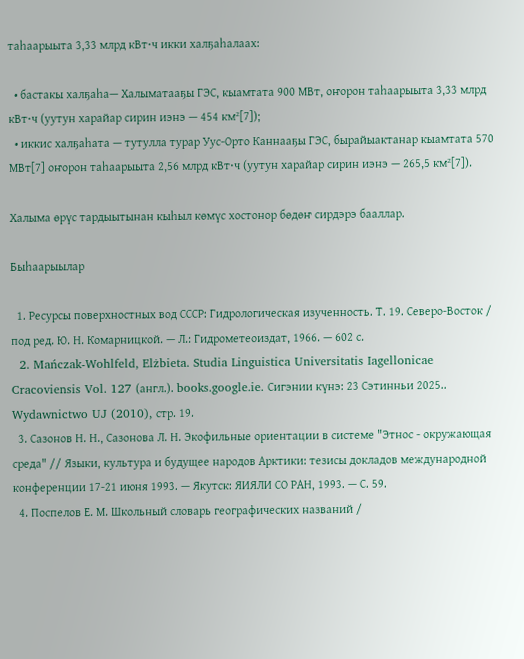таһаарыыта 3,33 млрд кВт⋅ч икки халҕаһалаах:

  • бастакы халҕаһа— Халыматааҕы ГЭС, кыамтата 900 МВт, оҥорон таһаарыыта 3,33 млрд кВт⋅ч (уутун харайар сирин иэнэ — 454 км²[7]);
  • иккис халҕаһата — тутулла турар Уус-Орто Каннааҕы ГЭС, бырайыактанар кыамтата 570 МВт[7] оҥорон таһаарыыта 2,56 млрд кВт⋅ч (уутун харайар сирин иэнэ — 265,5 км²[7]).

Халыма өрүс тардыытынан кыһыл көмүс хостонор бөдөҥ сирдэрэ бааллар.

Быһаарыылар

  1. Ресурсы поверхностных вод СССР: Гидрологическая изученность. Т. 19. Северо-Восток / под ред. Ю. Н. Комарницкой. — Л.: Гидрометеоиздат, 1966. — 602 с.
  2. Mańczak-Wohlfeld, Elżbieta. Studia Linguistica Universitatis Iagellonicae Cracoviensis Vol. 127 (англ.). books.google.ie. Сигэнии күнэ: 23 Сэтинньи 2025.. Wydawnictwo UJ (2010), стр. 19.
  3. Сазонов Н. Н., Сазонова Л. Н. Экофильные ориентации в системе "Этнос - окружающая среда" // Языки, культура и будущее народов Арктики: тезисы докладов международной конференции 17-21 июня 1993. — Якутск: ЯИЯЛИ СО РАН, 1993. — С. 59.
  4. Поспелов Е. М. Школьный словарь географических названий /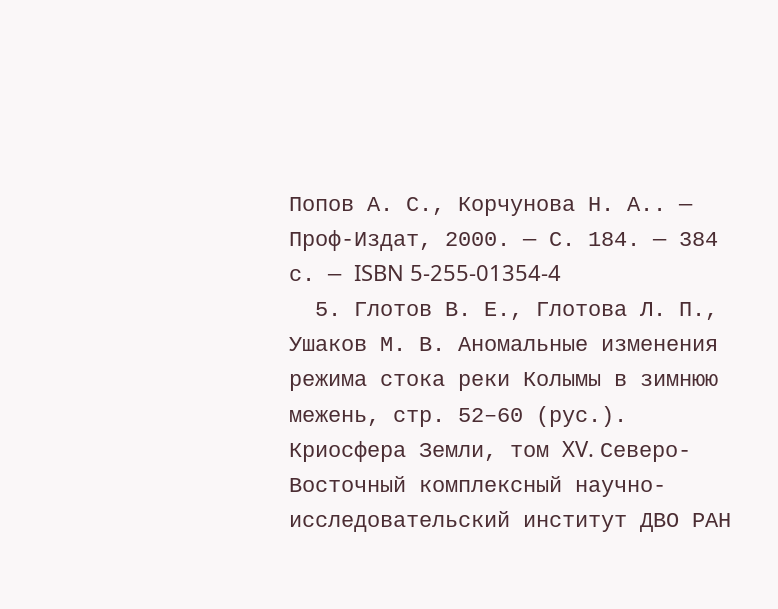Попов А. С., Корчунова Н. А.. — Проф-Издат, 2000. — С. 184. — 384 с. — ISBN 5-255-01354-4
  5. Глотов В. Е., Глотова Л. П., Ушаков М. В. Аномальные изменения режима стока реки Колымы в зимнюю межень, стр. 52–60 (рус.). Криосфера Земли, том XV. Северо-Восточный комплексный научно-исследовательский институт ДВО РАН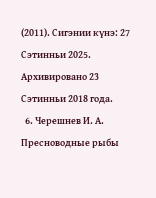(2011). Сигэнии күнэ: 27 Сэтинньи 2025. Архивировано 23 Сэтинньи 2018 года.
  6. Черешнев И. А. Пресноводные рыбы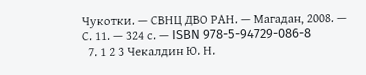Чукотки. — СВНЦ ДВО РАН. — Магадан, 2008. — С. 11. — 324 с. — ISBN 978-5-94729-086-8
  7. 1 2 3 Чекалдин Ю. Н.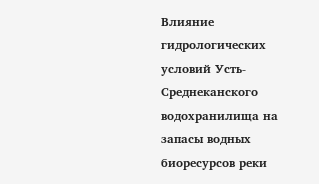Влияние гидрологических условий Усть-Среднеканского водохранилища на запасы водных биоресурсов реки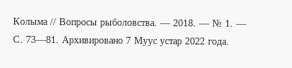Колыма // Вопросы рыболовства. — 2018. — № 1. — С. 73—81. Архивировано 7 Муус устар 2022 года.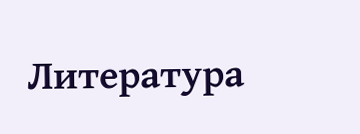Литература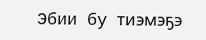Эбии бу тиэмэҕэ